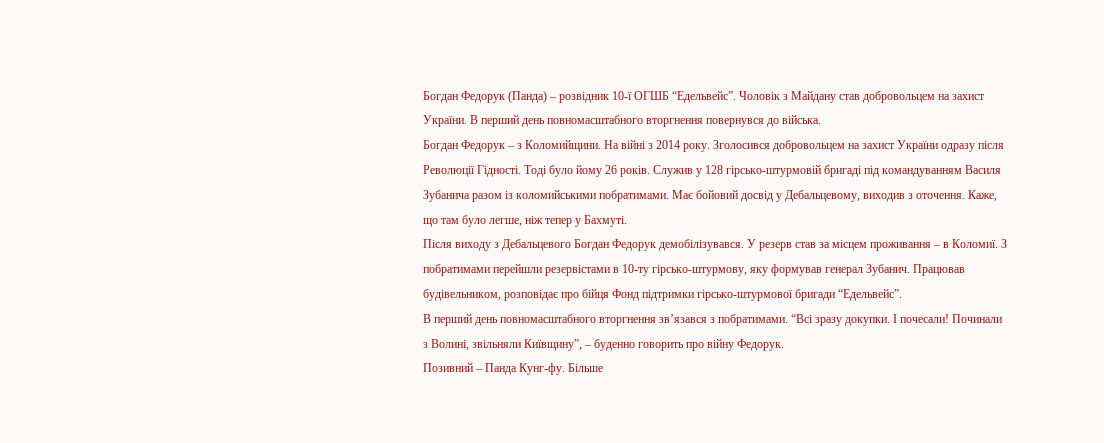Богдан Федорук (Панда) – розвідник 10-ї ОГШБ “Едельвейс”. Чоловік з Майдану став добровольцем на захист України. В перший день повномасштабного вторгнення повернувся до війська.
Богдан Федорук – з Коломийщини. На війні з 2014 року. Зголосився добровольцем на захист України одразу після Революції Гідності. Тоді було йому 26 років. Служив у 128 гірсько-штурмовій бригаді під командуванням Василя Зубанича разом із коломийськими побратимами. Має бойовий досвід у Дебальцевому, виходив з оточення. Каже, що там було легше, ніж тепер у Бахмуті.
Після виходу з Дебальцевого Богдан Федорук демобілізувався. У резерв став за місцем проживання – в Коломиї. З побратимами перейшли резервістами в 10-ту гірсько-штурмову, яку формував генерал Зубанич. Працював будівельником, розповідає про бійця Фонд підтримки гірсько-штурмової бригади “Едельвейс”.
В перший день повномасштабного вторгнення зв’язався з побратимами. “Всі зразу докупки. І почесали! Починали з Волині, звільняли Київщину”, – буденно говорить про війну Федорук.
Позивний – Панда Кунг-фу. Більше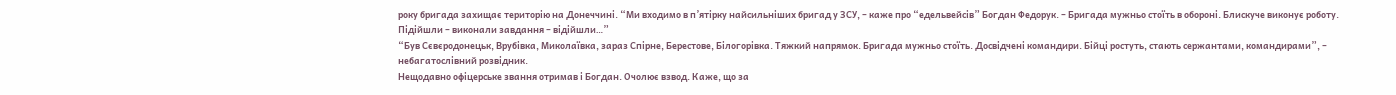року бригада захищає територію на Донеччині. “Ми входимо в п’ятірку найсильніших бригад у ЗСУ, – каже про “едельвейсів” Богдан Федорук. – Бригада мужньо стоїть в обороні. Блискуче виконує роботу. Підійшли – виконали завдання – відійшли…”
“Був Сєвєродонецьк, Врубівка, Миколаївка, зараз Спірне, Берестове, Білогорівка. Тяжкий напрямок. Бригада мужньо стоїть. Досвідчені командири. Бійці ростуть, стають сержантами, командирами”, – небагатослівний розвідник.
Нещодавно офіцерське звання отримав і Богдан. Очолює взвод. Каже, що за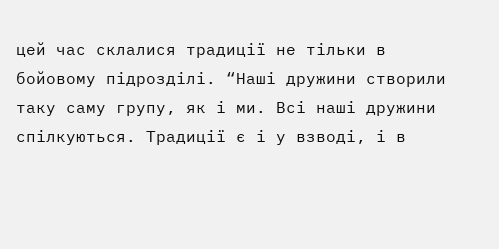цей час склалися традиції не тільки в бойовому підрозділі. “Наші дружини створили таку саму групу, як і ми. Всі наші дружини спілкуються. Традиції є і у взводі, і в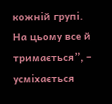кожній групі. На цьому все й тримається”, – усміхається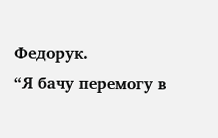Федорук.
“Я бачу перемогу в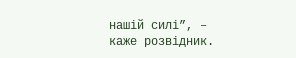нашій силі”, – каже розвідник.